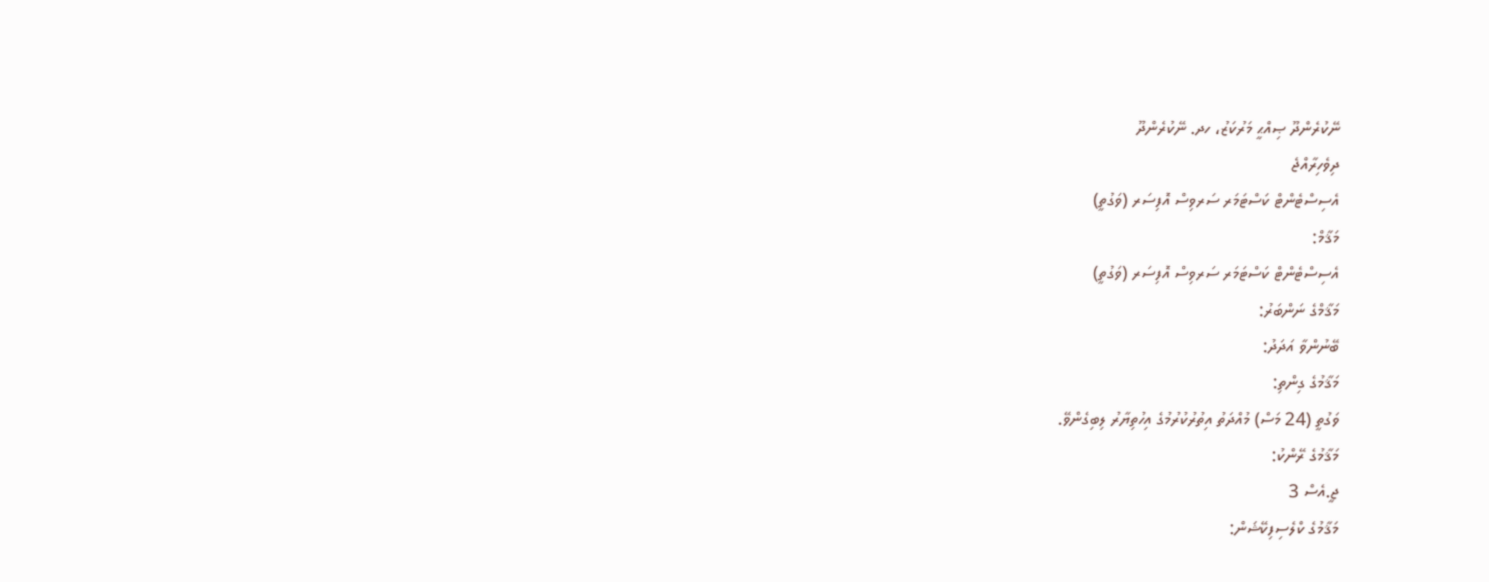ނޭކުރެންދޫ ޞިއްޙީ މަރުކަޒު، ހދ. ނޭކުރެންދޫ
ދިވެހިރާއްޖެ
އެސިސްޓެންޓް ކަސްޓަމަރ ސަރވިސް އޮފިސަރ (ވަގުތީ)
މަޤާމް:
އެސިސްޓެންޓް ކަސްޓަމަރ ސަރވިސް އޮފިސަރ (ވަގުތީ)
މަޤާމްގެ ނަންބަރު:
ބޭނުންވާ އަދަދު:
މަޤާމުގެ ގިންތި:
ވަގުތީ (24 މަސް) މުއްދަތު އިތުރުކުރުމުގެ އިހުތިޔާރު ލިބިގެންވޭ.
މަޤާމުގެ ރޭންކު:
ޖީ.އެސް 3
މަޤާމުގެ ކްލެސިފިކޭޝަން: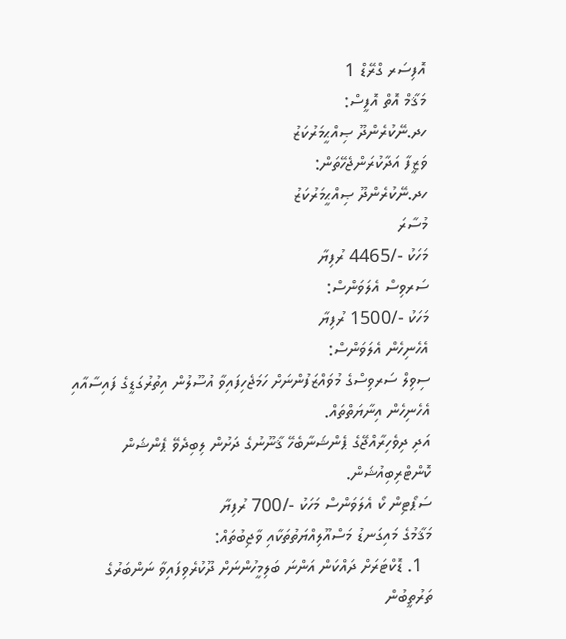އޮފިސަރ ގްރޭޑް 1
މަޤާމް އޮތް އޮފީސް:
ހދ.ނޭކުރެންދޫ ޞިއްޙީމަރުކަޒު
ވަޒީފާ އަދާކުރަންޖެހޭތަން:
ހދ.ނޭކުރެންދޫ ޞިއްޙީމަރުކަޒު
މުސާރަ
މަހަކު -/4465 ރުފިޔާ
ސަރވިސް އެލަވަންސް:
މަހަކު -/1500 ރުފިޔާ
އެހެނިހެން އެލަވަންސް:
ސިވިލް ސަރވިސްގެ މުވައްޒަފުންނަށް ހަމަޖެހިފައިވާ އުސޫލުން އިތުރުގަޑީގެ ފައިސާއާއި އެހެނިހެން އިނާޔަތްތައް.
އަދި ދިވެހިރާއްޖޭގެ ޕެންޝަނާބެހޭ ޤާނޫނުގެ ދަށުން ލިބިދެވޭ ޕެންޝަން ކޮންޓްރިބިއުޝަން.
ސަޕޯޓިން ކޯ އެލަވަންސް މަހަކު -/700 ރުފިޔާ
މަޤާމުގެ މައިގަނޑު މަސްއޫލިއްޔަތުތަކާއި ވާޖިބުތައް:
  1. ޑޮކްޓަރަށް ދައްކަން އަންނަ ބަލިމީހުންނަށް ދޫކުރެވިފައިވާ ނަންބަރުގެ ތަރުތީބުން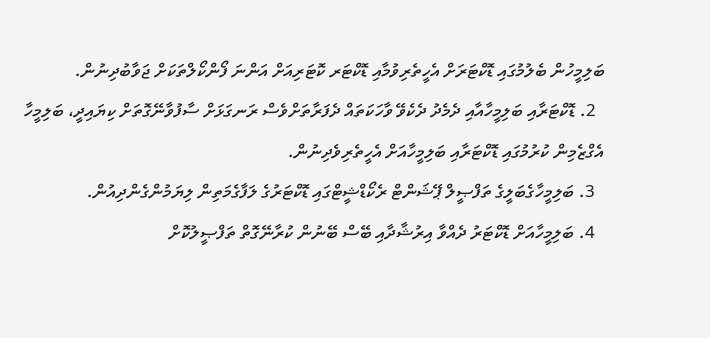ބަލިމީހުން ބެލުމުގައި ޑޮކްޓަރަށް އެހީތެރިވުމާއި ޑޮކްޓަރ ކޮޓަރިއަށް އަންނަ ފޯންކޯލްތަކަށް ޖަވާބުދިނުން.
  2. ޑޮކްޓަރާއި ބަލިމީހާއާއި ދެމެދު ދެކެވޭ ވާހަކަތައް ދެފަރާތަށްވެސް ރަނގަޅަށް ސާފުވާނޭގޮތަށް ކިޔައިދީ، ބަލިމީހާ އެގްޒެމިން ކުރުމުގައި ޑޮކްޓަރާއި ބަލިމީހާއަށް އެހީތެރިވެދިނުން.
  3. ބަލިމީހާގެބަލީގެ ތަފްޞީލް ޕޭޝަންޓް ރެކޯޑްޝީޓްގައި ޑޮކްޓަރުގެ ލަފާގެމަތިން ލިޔަމުންގެންދިއުން.
  4. ބަލިމީހާއަށް ޑޮކްޓަރު ދެއްވާ އިރުޝާދާއި ބޭސް ބޭނުން ކުރާނޭގޮތް ތަފްޞީލުކޮށް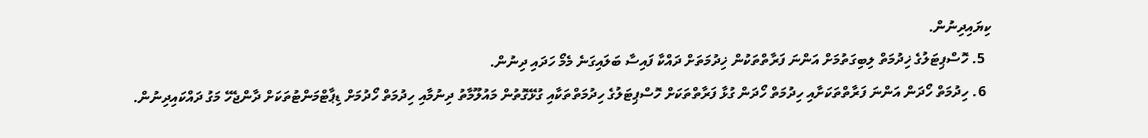ކިޔައިދިނުން.
  5. ހޮސްޕިޓަލުގެ ޚިދުމަތް ލިބިގަތުމަށް އަންނަ ފަރާތްތަކުން ޚިދުމަތަށް ދައްކާ ފައިސާ ބަލައިގަނެ މެމޯ ހަދައި ދިނުން.
  6. ހިދުމަތް ހޯދަން އަންނަ ފަރާތްތަކަށާއި ހިދުމަތް ހޯދަން ގުޅާ ފަރާތްތަކަށް ހޮސްޕިޓަލުގެ ހިދުމަތްތަކާއި ގުޅޭގޮތުން މައުލޫމާތު ދިނުމާއި ހިދުމަތް ހޯދުމަށް ޑިޕާޓްމަންޓުތަކަށް ދާންޖެހޭ މަގު ދައްކައިދިނުން.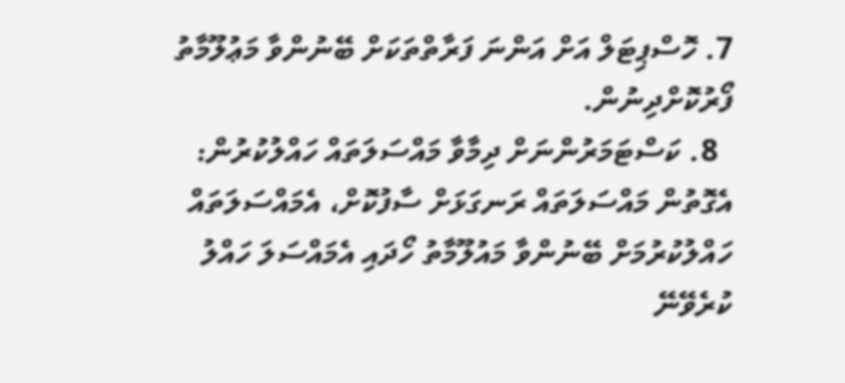7. ހޮސްޕިޓަލް އަށް އަންނަ ފަރާތްތަކަށް ބޭނުންވާ މަޢުލޫމާތު ފޯރުކޮށްދިނުން.
  8. ކަސްޓަމަރުންނަށް ދިމާވާ މައްސަލަތައް ހައްލުކުރުން: އެގޮތުން މައްސަލަތައް ރަނގަޅަށް ސާފުކޮށް، އެމައްސަލަތައް ހައްލުކުރުމަށް ބޭނުންވާ މައުލޫމާތު ހޯދައި އެމައްސަލަ ހައްލު ކުރެވޭނޭ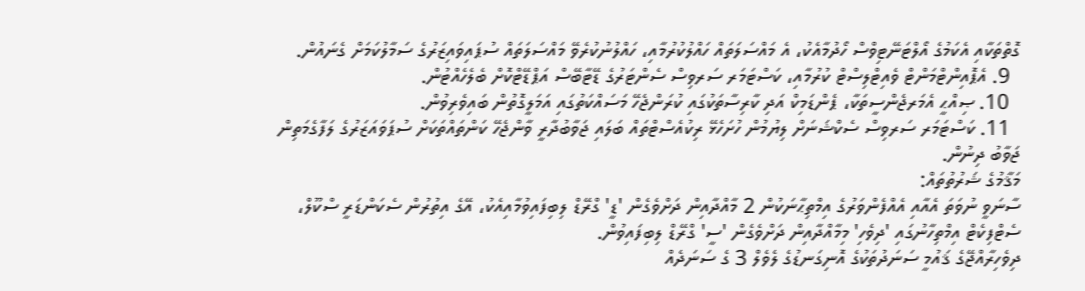ގޮތްތަކާއި އެކަމުގެ އޯލްޓަނޭޓިވްސް ހޯދުމާއެކު، އެ މައްސަލަތައް ހައްލުކުރުމާއި، ހައްލުނުކުރެވޭ މައްސަލަތައް ސުޕައިވައިޒަރުގެ ސަމާލުކަމަށް ގެނައުން.
  9. އެޕޮއިންޓްމަންޓް ވެއިޓްލިސްޓް ކުރުމާއި، ކަސްޓަމަރ ސަރވިސް ސެންޓަރުގެ ޑޭޓާބޭސް އަޕްޑޭޓްކޮށް ބެލެހެއްޓުން.
  10. ޞިއްޙީ އެމަރޖެންސީތަކާ، ޕެންޑަމިކް އަދި ކާރިސާތަކުގައި ކުރަންޖެހޭ މަސައްކަތުގައި އަމަލީގޮތުން ބައިވެރިވުން.
  11. ކަސްޓަމަރ ސަރވިސް ސެކްޝަނަށް ލިޔުމުން ހުށަހެޅޭ ރިކުއެސްޓްތައް ބަލައި ޖަވާބުދާރީ ވާންޖެހޭ ކަންތައްތަކަށް ސުޕަވައަޒަރުގެ ލަފާގެމަތިން ޖަވާބު ދިނުން.
މަޤާމުގެ ޝަރުތުތައް:
ސާނަވީ ނުވަތަ އެއާއި އެއްފެންވަރުގެ އިމްތިޙާނަކުން 2 މާއްދާއިން ދަށްވެގެން 'ޑީ' ގްރޭޑް ލިބިފައިވުމާއިއެކު، އޭގެ އިތުރުން ސެކަންޑަރީ ސްކޫލް، ސެޓްފިކެޓް އިމްތިހާނުގައި 'ދިވެހި' މިމާއްދާއިން ދަށްވެގެން 'ސީ' ގްރޭޑް ލިބިފައިވުން.
ދިވެހިރާއްޖޭގެ ޤައުމީ ސަނަދުތަކުގެ އޮނިގަނޑުގެ ލެވެލް 3 ގެ ސަނަދެއް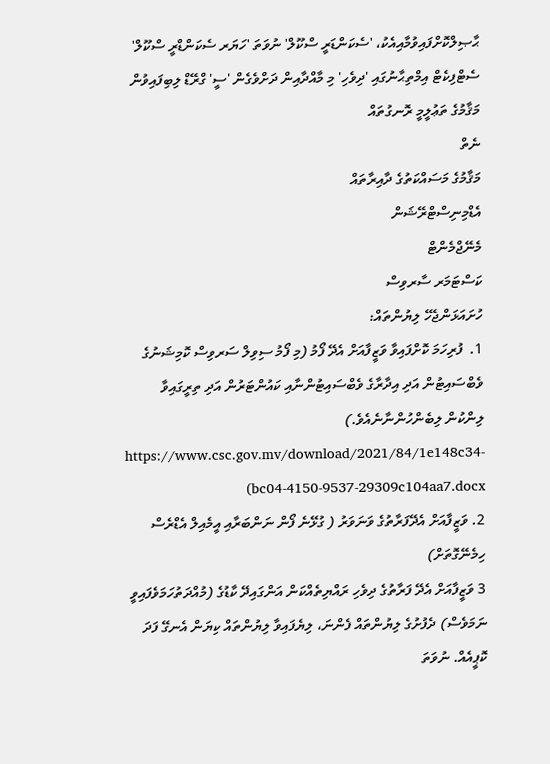ޙާޞިލްކޮށްފައިވުމާއިއެކު، 'ސެކަންޑަރީ ސްކޫލް' ނުވަތަ 'ހަޔަރ ސެކަންޑްރީ ސްކޫލް' ސެޓްފިކެޓް އިމްތިޙާނުގައި 'ދިވެހި' މި މާއްދާއިން ދަށްވެގެން 'ސީ' ގްރޭޑް ލިބިފައިވުން
މަޤާމުގެ ތަޢުލީމީ ރޮނގުތައް
ނެތް
މަޤާމުގެ މަސައްކަތުގެ ދާއިރާތައް
އެޑްމިނިސްޓްރޭޝަން
މެނޭޖްމެންޓް
ކަސްޓަމަރ ސާރވިސް
ހުށައަޅަންޖެހޭ ލިޔުންތައް:
1.  ފުރިހަމަ ކޮށްފައިވާ ވަޒީފާއަށް އެދޭ ފޯމު (މި ފޯމު ސިވިލް ސަރވިސް ކޮމިޝަނުގެ ވެބްސައިޓުން އަދި އިދާރާގެ ވެބްސައިޓުންނާއި ކައުންޓަރުން އަދި ތިރީގައިވާ ލިންކުން ލިބެންހުންނާނެއެވެ.)  https://www.csc.gov.mv/download/2021/84/1e148c34-bc04-4150-9537-29309c104aa7.docx)
2. ވަޒީފާއަށް އެދޭފަރާތުގެ ވަނަވަރު ( ގުޅޭނެ ފޯން ނަންބަރާއި އީމެއިލް އެޑްރެސް ހިމެނޭގޮތަށް)
3 ވަޒީފާއަށް އެދޭ ފަރާތުގެ ދިވެހި ރައްޔިތެއްކަން އަންގައިދޭ ކާޑުގެ (މުއްދަތުހަމަވެފައިވީ ނަމަވެސް) ދެފުށުގެ ލިޔުންތައް ފެންނަ، ލިޔެފައިވާ ލިޔުންތައް ކިޔަން އެނގޭ ފަދަ ކޮޕީއެއް. ނުވަތަ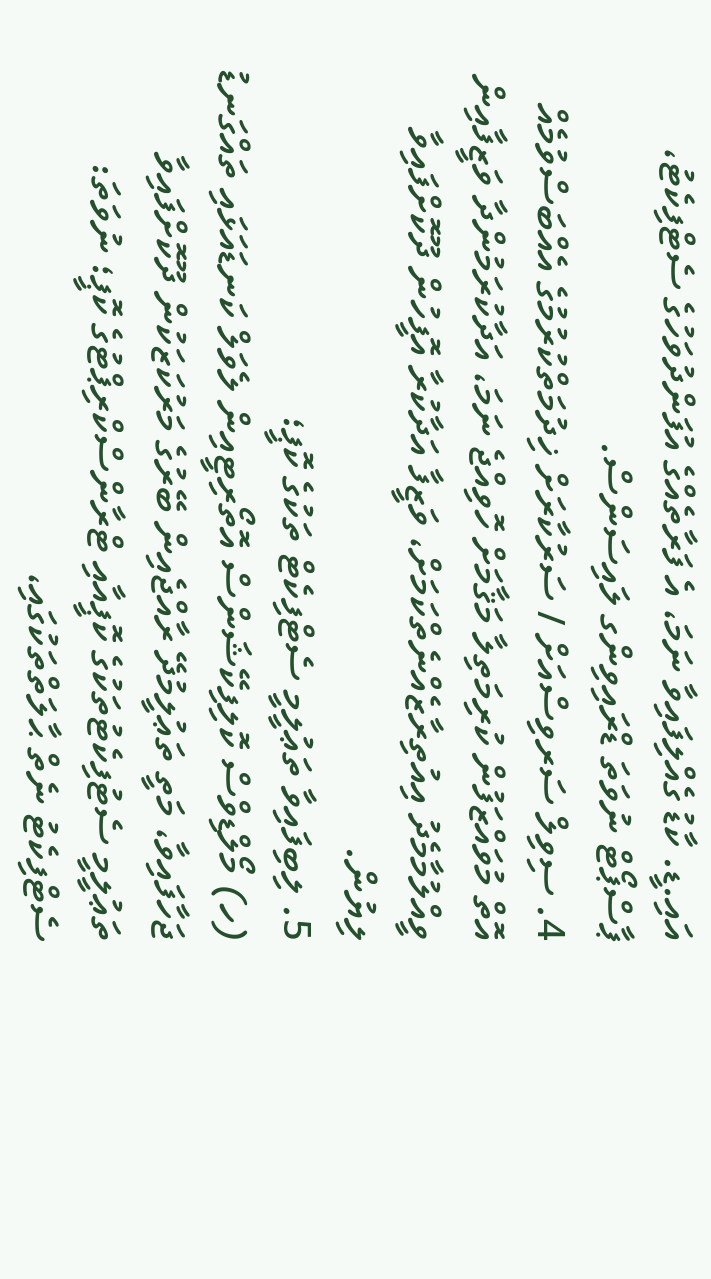އައި.ޑީ. ކާޑު ގެއްލިފައިވާ ނަމަ، އެ ފަރާތެއްގެ އުފަންދުވަހުގެ ސެޓްފިކެޓު، ޕާސްޕޯޓް ނުވަތަ ޑްރައިވިންގ ލައިސަންސް.
4. ސިވިލް ސަރވިސްއަށް / ސަރުކާރަށް ޚިދުމަތްކުރުމުގެ އެއްބަސްވުމެއް އޮތް މުވައްޒަފުން ކުރިމަތިލާ މަޤާމަށް ހޮވިއްޖެ ނަމަ، އަދާކުރަމުންދާ ވަޒީފާއިން ވީއްލުމާމެދު އިއުތިރާޒެއްނެތްކަމަށް، ވަޒީފާ އަދާކުރާ އޮފީހުން ދޫކޮށްފައިވާ ލިޔުން.
5. ލިބިފައިވާ ތަޢުލީމީ ސެޓްފިކެޓް ތަކުގެ ކޮޕީ؛
(ހ) މޯލްޑިވްސް ކޮލިފިކޭޝަންސް އޮތޯރިޓީއިން ލެވަލް ކަނޑައަޅައި ތައްގަނޑު ޖަހާފައިވާ، މަތީ ތަޢުލީމުދޭ ރާއްޖެއިން ބޭރުގެ މަރުކަޒަކުން ދޫކޮށްފައިވާ ތަޢުލީމީ ސެޓުފިކެޓުތަކުގެ ކޮޕީއާއި ޓްރާންސްކްރިޕްޓުގެ ކޮޕީ؛ ނުވަތަ: ސެޓްފިކެޓު ނެތް ޙާލަތްތަކުގައި،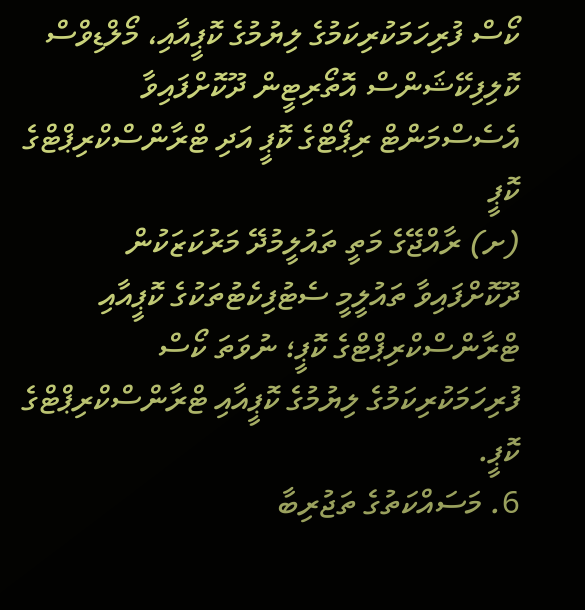ކޯސް ފުރިހަމަކުރިކަމުގެ ލިޔުމުގެ ކޮޕީއާއި، މޯލްޑިވްސް ކޮލިފިކޭޝަންސް އޮތޯރިޓީން ދޫކޮށްފައިވާ އެސެސްމަންޓް ރިޕޯޓްގެ ކޮޕީ އަދި ޓްރާންސްކްރިޕްޓްގެ ކޮޕީ
(ށ) ރާއްޖޭގެ މަތީ ތައުލީމުދޭ މަރުކަޒަކުން ދޫކޮށްފައިވާ ތައުލީމީ ސެޓުފިކެޓުތަކުގެ ކޮޕީއާއި ޓްރާންސްކްރިޕްޓްގެ ކޮޕީ؛ ނުވަތަ ކޯސް ފުރިހަމަކުރިކަމުގެ ލިޔުމުގެ ކޮޕީއާއި ޓްރާންސްކްރިޕްޓްގެ ކޮޕީ.
6. މަސައްކަތުގެ ތަޖުރިބާ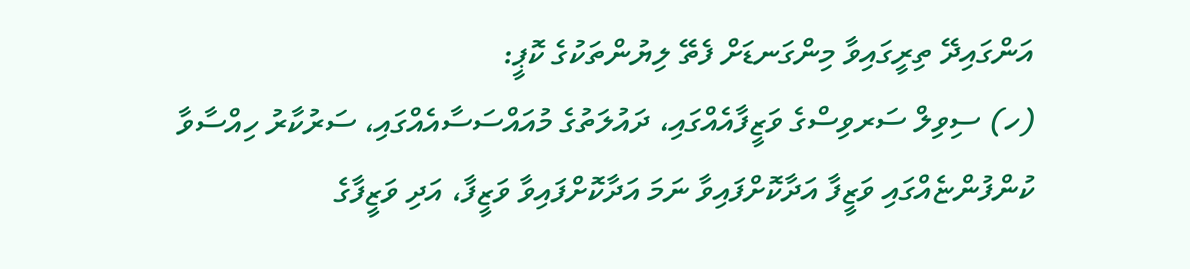އަންގައިދޭ ތިރީގައިވާ މިންގަނޑަށް ފެތޭ ލިޔުންތަކުގެ ކޮޕީ:
(ހ) ސިވިލް ސަރވިސްގެ ވަޒީފާއެއްގައި، ދައުލަތުގެ މުއައްސަސާއެއްގައި، ސަރުކާރު ހިއްސާވާ ކުންފުންޏެއްގައި ވަޒީފާ އަދާކޮށްފައިވާ ނަމަ އަދާކޮށްފައިވާ ވަޒީފާ، އަދި ވަޒީފާގެ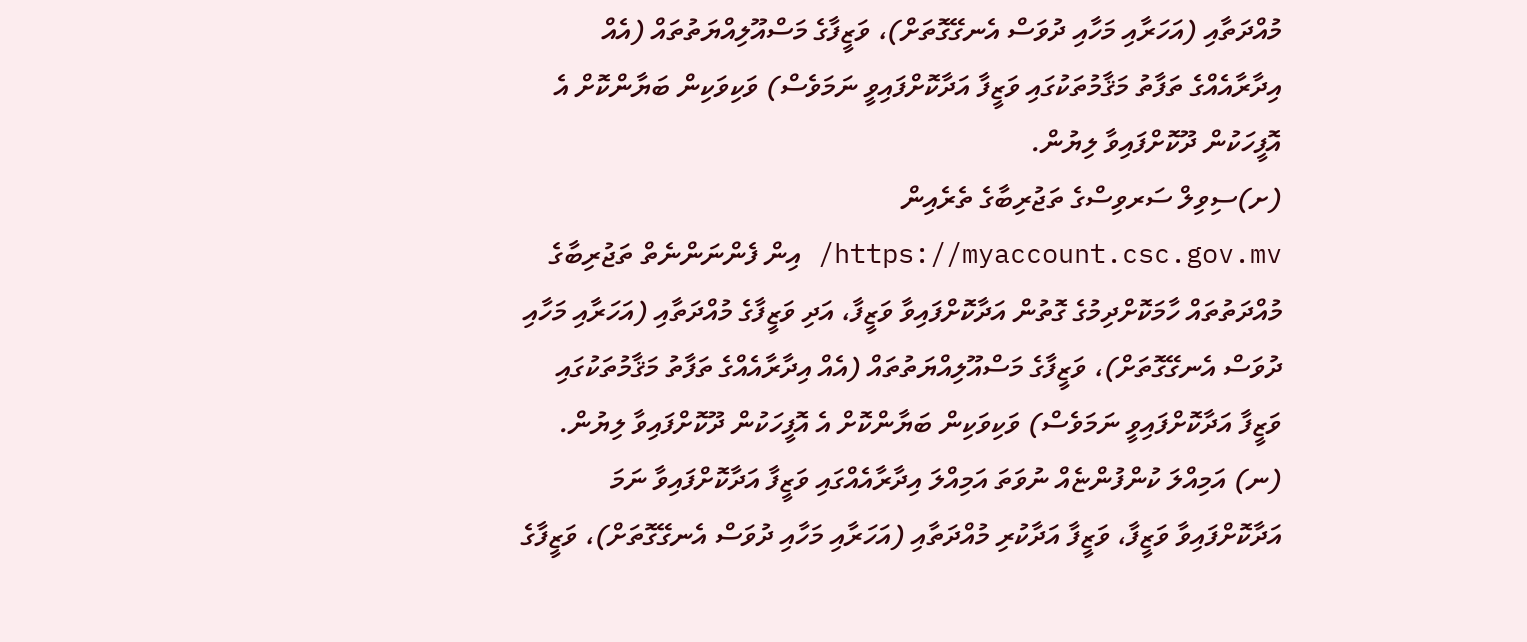މުއްދަތާއި (އަހަރާއި މަހާއި ދުވަސް އެނގޭގޮތަށް)، ވަޒީފާގެ މަސްއޫލިއްޔަތުތައް (އެއް އިދާރާއެއްގެ ތަފާތު މަޤާމުތަކުގައި ވަޒީފާ އަދާކޮށްފައިވީ ނަމަވެސް) ވަކިވަކިން ބަޔާންކޮށް އެ އޮފީހަކުން ދޫކޮށްފައިވާ ލިޔުން.
(ށ)ސިވިލް ސަރވިސްގެ ތަޖުރިބާގެ ތެރެއިން https://myaccount.csc.gov.mv/ އިން ފެންނަންނެތް ތަޖުރިބާގެ މުއްދަތުތައް ހާމަކޮށްދިމުގެ ގޮތުން އަދާކޮށްފައިވާ ވަޒީފާ، އަދި ވަޒީފާގެ މުއްދަތާއި (އަހަރާއި މަހާއި ދުވަސް އެނގޭގޮތަށް)، ވަޒީފާގެ މަސްއޫލިއްޔަތުތައް (އެއް އިދާރާއެއްގެ ތަފާތު މަޤާމުތަކުގައި ވަޒީފާ އަދާކޮށްފައިވީ ނަމަވެސް) ވަކިވަކިން ބަޔާންކޮށް އެ އޮފީހަކުން ދޫކޮށްފައިވާ ލިޔުން.
(ނ) އަމިއްލަ ކުންފުންޏެއް ނުވަތަ އަމިއްލަ އިދާރާއެއްގައި ވަޒީފާ އަދާކޮށްފައިވާ ނަމަ އަދާކޮށްފައިވާ ވަޒީފާ، ވަޒީފާ އަދާކުރި މުއްދަތާއި (އަހަރާއި މަހާއި ދުވަސް އެނގޭގޮތަށް)، ވަޒީފާގެ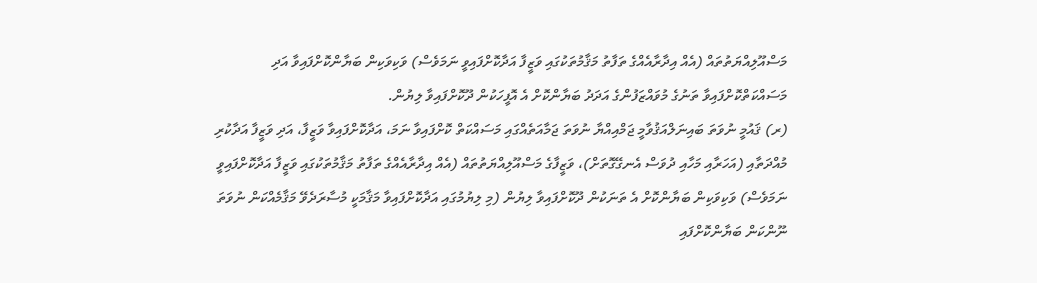މަސްއޫލިއްޔަތުތައް (އެއް އިދާރާއެއްގެ ތަފާތު މަޤާމުތަކުގައި ވަޒީފާ އަދާކޮށްފައިވީ ނަމަވެސް) ވަކިވަކިން ބަޔާންކޮށްފައިވާ އަދި މަސައްކަތްކޮށްފައިވާ ތަނުގެ މުވައްޒަފުންގެ އަދަދު ބަޔާންކޮށް އެ އޮފީހަކުން ދޫކޮށްފައިވާ ލިޔުން.
(ރ) ޤައުމީ ނުވަތަ ބައިނަލްއަޤުވާމީ ޖަމްއިއްޔާ ނުވަތަ ޖަމާއަތެއްގައި މަސައްކަތް ކޮށްފައިވާ ނަމަ، އަދާކޮށްފައިވާ ވަޒީފާ، އަދި ވަޒީފާ އަދާކުރި މުއްދަތާއި (އަހަރާއި މަހާއި ދުވަސް އެނގޭގޮތަށް)، ވަޒީފާގެ މަސްއޫލިއްޔަތުތައް (އެއް އިދާރާއެއްގެ ތަފާތު މަޤާމުތަކުގައި ވަޒީފާ އަދާކޮށްފައިވީ ނަމަވެސް) ވަކިވަކިން ބަޔާންކޮށް އެ ތަނަކުން ދޫކޮށްފައިވާ ލިޔުން (މި ލިޔުމުގައި އަދާކޮށްފައިވާ މަޤާމަކީ މުސާރަދެވޭ މަޤާމެއްކަން ނުވަތަ ނޫންކަން ބަޔާންކޮށްފައި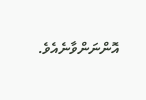އޮންނަންވާނެއެވެ.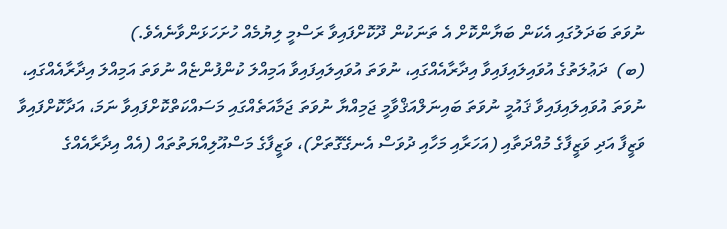ނުވަތަ ބަދަލުގައި އެކަން ބަޔާންކޮށް އެ ތަނަކުން ދޫކޮށްފައިވާ ރަސްމީ ލިޔުމެއް ހުށަހަޅަންވާނެއެވެ.)
(ބ)  ދަޢުލަތުގެ އުވައިލައިފައިވާ އިދާރާއެއްގައި، ނުވަތަ އުވައިލައިފައިވާ އަމިއްލަ ކުންފުންޏެއް ނުވަތަ އަމިއްލަ އިދާރާއެއްގައި، ނުވަތަ އުވައިލައިފައިވާ ޤައުމީ ނުވަތަ ބައިނަލްއަޤްވާމީ ޖަމިއްޔާ ނުވަތަ ޖަމާއަތެއްގައި މަސައްކަތްކޮށްފައިވާ ނަމަ، އަދާކޮށްފައިވާ ވަޒީފާ އަދި ވަޒީފާގެ މުއްދަތާއި (އަހަރާއި މަހާއި ދުވަސް އެނގޭގޮތަށް)، ވަޒީފާގެ މަސްއޫލިއްޔަތުތައް (އެއް އިދާރާއެއްގެ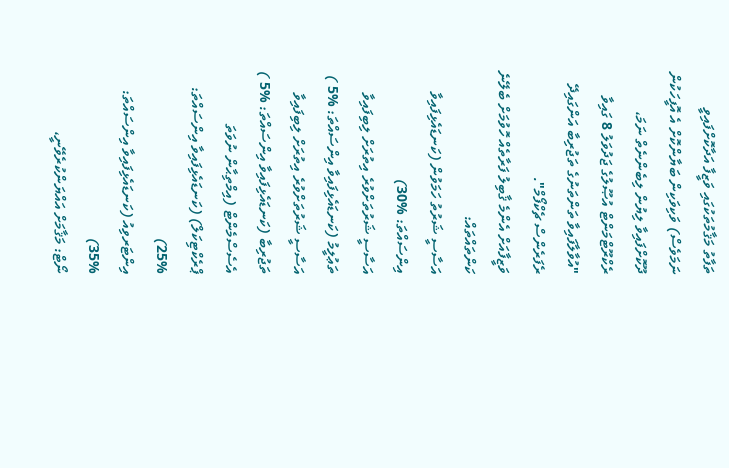ތަފާތު މަޤާމުތަކުގައި ވަޒީފާ އަދާކޮށްފައިވީ ނަމަވެސް) ވަކިވަކިން ބަޔާންކޮށް އެ އޮފީހަކުން ދޫކޮށްފައިވާ ލިޔުން ލިބެންނެތް ނަމަ، ރެކްރޫޓްމަންޓް އުޞޫލުގެ ޖަދުވަލު 8 ގައިވާ "އުވާލާފައިވާ ތަންތަނުގެ ތަޖުރިބާ އަންގައިދޭ ރެފަރެންސް ޗެކްފޯމް".
ވަޒީފާއަށް އެންމެ ޤާބިލު ފަރާތެއް ހޮވުމަށް ބެލޭނެ ކަންތައްތައް:
އަސާސީ ޝަރުތު ހަމަވުން (ކަނޑައެޅިފައިވާ އިންސައްތަ: %30)
އަސާސީ ޝަރުތަށްވުރެ އިތުރަށް ލިބިފައިވާ ތަޢުލީމު (ކަނޑައެޅިފައިވާ އިންސައްތަ: %5 )
އަސާސީ ޝަރުތަށްވުރެ އިތުރަށް ލިބިފައިވާ ތަޖުރިބާ (ކަނޑައެޅިފައިވާ އިންސައްތަ: %5 )
އެސެސްމެންޓް (އިމްތިޙާން ނުވަތަ ޕްރެކްޓިކަލް) (ކަނޑައެޅިފައިވާ އިންސައްތަ: %25)
އިންޓަރވިއު (ކަނޑައެޅިފައިވާ އިންސައްތަ: %35)
ނޯޓް: މަޤާމަށް އައްޔަންކުރެވޭނީ،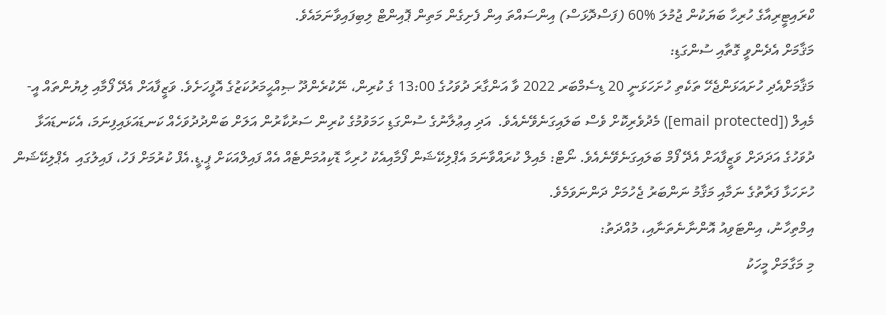ކްރައިޓީރިއާގެ ހުރިހާ ބަޔަކުން ޖުމުލަ %60 (ފަސްދޮޅަސް) އިންސައްތަ އިން ފެށިގެން މަތިން ޕޮއިންޓް ލިބިފައިވާނަމައެވެ.
މަޤާމަށް އެދެންވީ ގޮތާއި ސުންގަޑި:
މަޤާމަށްއެދި ހުށައަޅަންޖެހޭ ތަކެތި ހުށަހަޅަނީ 20 ޑިސެމްބަރ 2022 ވާ އަންގާރަ ދުވަހުގެ 13:00 ގެ ކުރިން، ނޭކުރެންދޫ ޞިއްޙީމަރުކަޒުގެ އޮފީހަށެވެ. ވަޒީފާއަށް އެދޭ ފޯމާއި ލިޔުންތައް އީ-މެއިލް ([email protected]) މެދުވެރިކޮށް ވެސް ބަލައިގަނެވޭނެއެވެ.  އަދި އިޢުލާނުގެ ސުންގަޑި ހަމަވުމުގެ ކުރިން ސަރުކާރުން އަލަށް ބަންދުދުވަހެއް ކަނޑައަޅައިފިނަމަ، އެކަނޑައަޅާ ދުވަހުގެ އަދަދަށް ވަޒީފާއަށް އެދޭ ފޯމް ބަލައިގަނެވޭނެއެވެ. ނޯޓް: މެއިލް ކުރައްވާނަމަ އެޕްލިކޭޝަން ފޯމާއިއެކު ހުރިހާ ޑޮކިއުމަންޓެއް އެއް ފައިލްއަކަށް ޕީ.ޑީ.އެފް ކުރުމަށް ފަހު، ފައިލުގައި  އެޕްލިކޭޝަން ހުށަހަޅާ ފަރާތުގެ ނަމާއި މަޤާމު ނަންބަރު ޖެހުމަށް ދަންނަވަމެވެ.
އިމްތިހާނު، އިންޓަވިއު އޮންނާނެތަނާއި، މުއްދަތު:
މި މަގާމަށް މީހަކު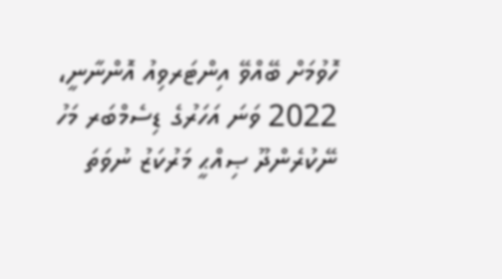ހޮވުމަށް ބޭއްވޭ އިންޓަރވިއު އޮންނާނީ، 2022 ވަނަ އަހަރުގެ ޑިސެމްބަރ މަހު ނޭކުރެންދޫ ޞިއްޙީ މަރުކަޒު ނުވަތަ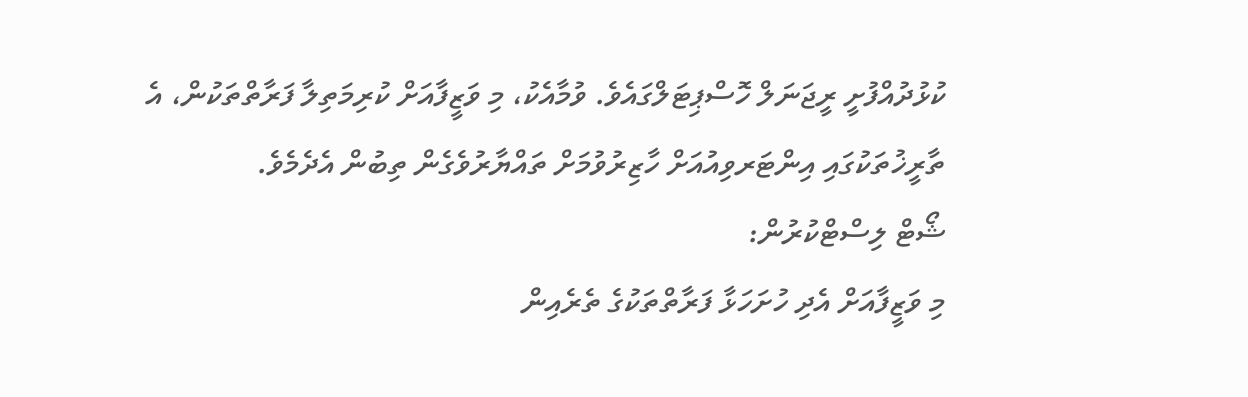ކުޅުދުއްފުށީ ރީޖަނަލް ހޮސްޕިޓަލްގައެވެ. ވުމާއެކު، މި ވަޒީފާއަށް ކުރިމަތިލާ ފަރާތްތަކުން، އެ ތާރީޚުތަކުގައި އިންޓަރވިއުއަށް ހާޒިރުވުމަށް ތައްޔާރުވެގެން ތިބުން އެދެމެވެ.
ޝޯޓް ލިސްޓްކުރުން:
މި ވަޒީފާއަށް އެދި ހުށަހަޅާ ފަރާތްތަކުގެ ތެރެއިން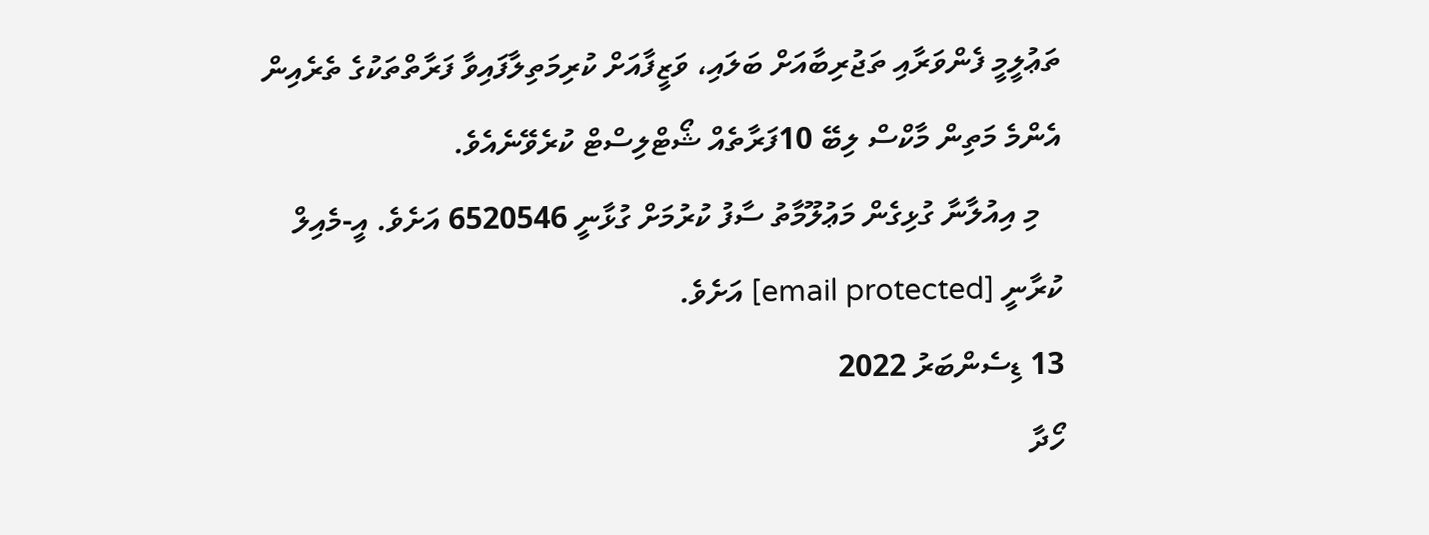ތަޢުލީމީ ފެންވަރާއި ތަޖުރިބާއަށް ބަލައި، ވަޒީފާއަށް ކުރިމަތިލާފައިވާ ފަރާތްތަކުގެ ތެރެއިން އެންމެ މަތިން މާކްސް ލިބޭ 10ފަރާތެއް ޝޯޓްލިސްޓް ކުރެވޭނެއެވެ.
   މި އިއުލާނާ ގުޅިގެން މަޢުލޫމާތު ސާފު ކުރުމަށް ގުޅާނީ 6520546 އަށެވެ. އީ-މެއިލް ކުރާނީ [email protected] އަށެވެ.
13 ޑިސެންބަރު 2022
ހޯދާ